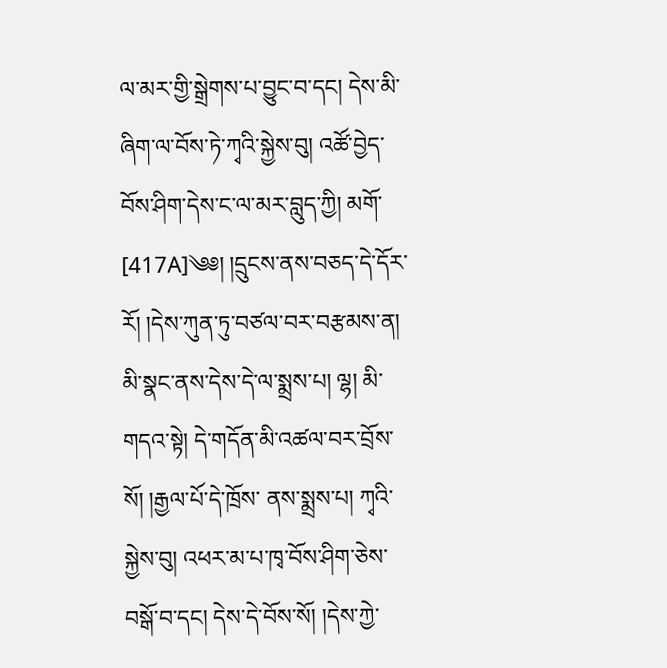ལ་མར་གྱི་སྒྲེགས་པ་བྱུང་བ་དང། དེས་མི་ཞིག་ལ་བོས་ཏེ་ཀྭའི་སྐྱེས་བུ། འཚོ་བྱེད་བོས་ཤིག་དེས་ང་ལ་མར་བླུད་ཀྱི། མགོ་ [417A]༄༅། །དྲུངས་ནས་བཅད་དེ་དོར་རོ། །དེས་ཀུན་ཏུ་བཙལ་བར་བརྩམས་ན། མི་སྣང་ནས་དེས་དེ་ལ་སྨྲས་པ། ལྷ། མི་གདའ་སྟེ། དེ་གདོན་མི་འཚལ་བར་བྲོས་སོ། །རྒྱལ་པོ་དེ་ཁྲོས་ ནས་སྨྲས་པ། ཀྭའི་སྐྱེས་བུ། འཕར་མ་པ་ཁྭ་བོས་ཤིག་ཅེས་བསྒོ་བ་དང། དེས་དེ་བོས་སོ། །དེས་ཀྱེ་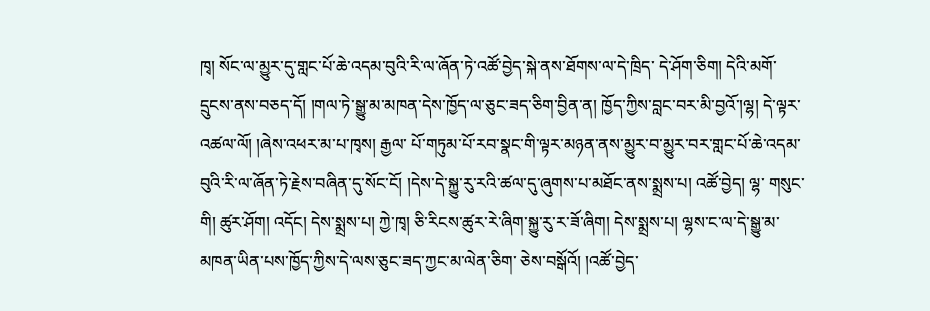ཁྭ། སོང་ལ་མྱུར་དུ་གླང་པོ་ཆེ་འདམ་བུའི་རི་ལ་ཞོན་ཏེ་འཚོ་བྱེད་སྐེ་ནས་ཐོགས་ལ་དེ་ཁྲིད་ དེ་ཤོག་ཅིག། དེའི་མགོ་དྲུངས་ནས་བཅད་དོ། །གལ་ཏེ་སྒྱུ་མ་མཁན་དེས་ཁྱོད་ལ་ཅུང་ཟད་ཅིག་བྱིན་ན། ཁྱོད་ཀྱིས་བླང་བར་མི་བྱའོ་།ལྷ། དེ་ལྟར་འཚལ་ལོ། །ཞེས་འཕར་མ་པ་ཁྭས། རྒྱལ་ པོ་གཏུམ་པོ་རབ་སྣང་གི་ལྟར་མཉན་ནས་མྱུར་བ་མྱུར་བར་གླང་པོ་ཆེ་འདམ་བུའི་རི་ལ་ཞོན་ཏེ་རྗེས་བཞིན་དུ་སོང་ངོ། །དེས་དེ་སྐྱུ་རུ་རའི་ཚལ་དུ་ཞུགས་པ་མཐོང་ནས་སྨྲས་པ། འཚོ་བྱེད། ལྷ་ གསུང་གི། ཚུར་ཤོག། འདོང། དེས་སྨྲས་པ། ཀྱེ་ཁྭ། ཅི་རིངས་ཚུར་རེ་ཞིག་སྐྱུ་རུ་ར་ཟོ་ཞིག། དེས་སྨྲས་པ། ལྷས་ང་ལ་དེ་སྒྱུ་མ་མཁན་ཡིན་པས་ཁྱོད་ཀྱིས་དེ་ལས་ཅུང་ཟད་ཀྱང་མ་ལེན་ཅིག་ ཅེས་བསྒོའོ། །འཚོ་བྱེད་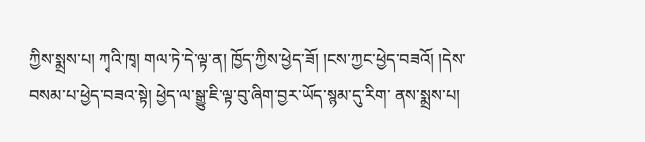ཀྱིས་སྨྲས་པ། ཀྭའི་ཁྭ། གལ་ཏེ་དེ་ལྟ་ན། ཁྱོད་ཀྱིས་ཕྱེད་ཟོ། །ངས་ཀྱང་ཕྱེད་བཟའོ། །དེས་བསམ་པ་ཕྱེད་བཟའ་སྟེ། ཕྱེད་ལ་སྒྱུ་ཇི་ལྟ་བུ་ཞིག་བྱར་ཡོད་སྙམ་དུ་རིག་ ནས་སྨྲས་པ།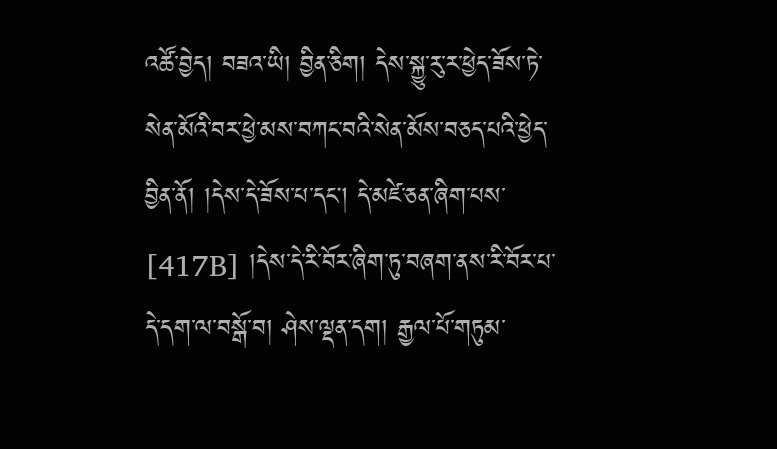འཚོ་བྱེད། བཟའ་ཡི། བྱིན་ཅིག། དེས་སྐྱུ་རུ་ར་ཕྱེད་ཟོས་ཏེ་སེན་མོའི་བར་ཕྱེ་མས་བཀང་བའི་སེན་མོས་བཅད་པའི་ཕྱེད་བྱིན་ནོ། །དེས་དེ་ཟོས་པ་དང། དེ་མཛེ་ཅན་ཞིག་པས་ [417B] །དེས་དེ་རི་བོར་ཞིག་ཏུ་བཞག་ནས་རི་བོར་པ་དེ་དག་ལ་བསྒོ་བ། ཤེས་ལྡན་དག། རྒྱལ་པོ་གཏུམ་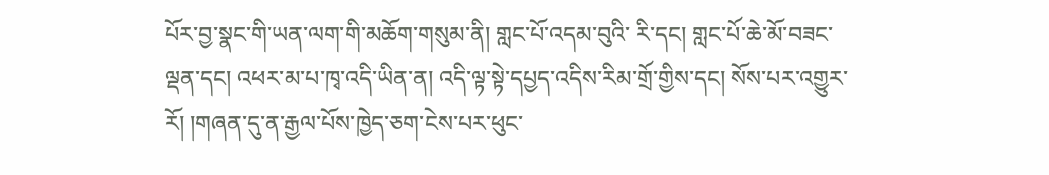པོར་བྱ་སྣང་གི་ཡན་ལག་གི་མཆོག་གསུམ་ནི། གླང་པོ་འདམ་བུའི་ རི་དང། གླང་པོ་ཆེ་མོ་བཟང་ལྡན་དང། འཕར་མ་པ་ཁྭ་འདི་ཡིན་ན། འདི་ལྟ་སྟེ་དཔྱད་འདིས་རིམ་གྲོ་གྱིས་དང། སོས་པར་འགྱུར་རོ། །གཞན་དུ་ན་རྒྱལ་པོས་ཁྱེད་ཅག་ངེས་པར་ཕུང་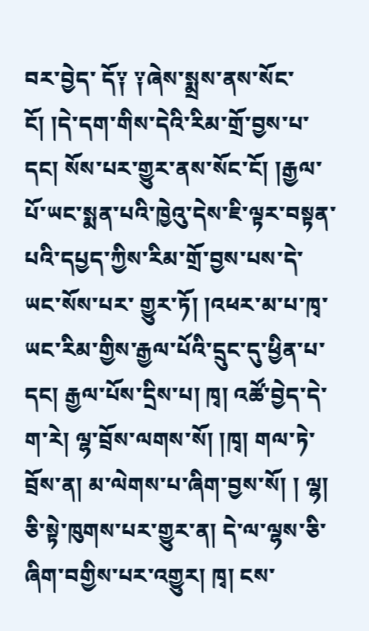བར་བྱེད་ དོ༑ ༑ཞེས་སྨྲས་ནས་སོང་ངོ། །དེ་དག་གིས་དེའི་རིམ་གྲོ་བྱས་པ་དང། སོས་པར་གྱུར་ནས་སོང་ངོ། །རྒྱལ་པོ་ཡང་སྨན་པའི་ཁྱེའུ་དེས་ཇི་ལྟར་བསྟན་པའི་དཔྱད་ཀྱིས་རིམ་གྲོ་བྱས་པས་དེ་ཡང་སོས་པར་ གྱུར་ཏོ། །འཕར་མ་པ་ཁྭ་ཡང་རིམ་གྱིས་རྒྱལ་པོའི་དྲུང་དུ་ཕྱིན་པ་དང། རྒྱལ་པོས་དྲིས་པ། ཁྭ། འཚོ་བྱེད་དེ་ག་རེ། ལྷ་བྲོས་ལགས་སོ། །ཁྭ། གལ་ཏེ་བྲོས་ན། མ་ལེགས་པ་ཞིག་བྱས་སོ། ། ལྷ། ཅི་སྟེ་ཁུགས་པར་གྱུར་ན། དེ་ལ་ལྷས་ཅི་ཞིག་བགྱིས་པར་འགྱུར། ཁྭ། ངས་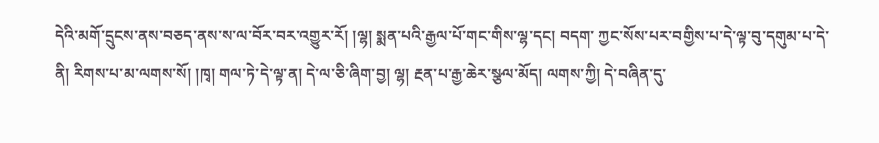དེའི་མགོ་དྲུངས་ནས་བཅད་ནས་ས་ལ་བོར་བར་འགྱུར་རོ། །ལྷ། སྨན་པའི་རྒྱལ་པོ་གང་གིས་ལྷ་དང། བདག་ ཀྱང་སོས་པར་བགྱིས་པ་དེ་ལྟ་བུ་དགུམ་པ་དེ་ནི། རིགས་པ་མ་ལགས་སོ། །ཁྭ། གལ་ཏེ་དེ་ལྟ་ན། དེ་ལ་ཅི་ཞིག་བྱ། ལྷ། རྔན་པ་རྒྱ་ཆེར་སྩལ་མོད། ལགས་ཀྱི། དེ་བཞིན་དུ་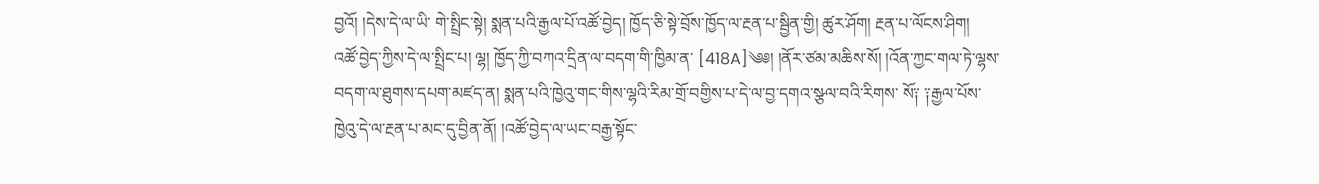བྱའོ། །དེས་དེ་ལ་ཡི་ གེ་སྤྲིང་སྟེ། སྨན་པའི་རྒྱལ་པོ་འཚོ་བྱེད། ཁྱོད་ཅི་སྟེ་བྲོས་ཁྱོད་ལ་རྔན་པ་སྦྱིན་གྱི། ཚུར་ཤོག། རྔན་པ་ལོངས་ཤིག། འཚོ་བྱེད་ཀྱིས་དེ་ལ་སྤྲིང་པ། ལྷ། ཁྱོད་ཀྱི་བཀའ་དྲིན་ལ་བདག་གི་ཁྱིམ་ན་ [418A]༄༅། །ནོར་ཙམ་མཆིས་སོ། །འོན་ཀྱང་གལ་ཏེ་ལྷས་བདག་ལ་ཐུགས་དཔག་མཛད་ན། སྨན་པའི་ཁྱེའུ་གང་གིས་ལྷའི་རིམ་གྲོ་བགྱིས་པ་དེ་ལ་བྱ་དགའ་སྩལ་བའི་རིགས་ སོ༑ ༑རྒྱལ་པོས་ཁྱེའུ་དེ་ལ་རྔན་པ་མང་དུ་བྱིན་ནོ། །འཚོ་བྱེད་ལ་ཡང་བརྒྱ་སྟོང་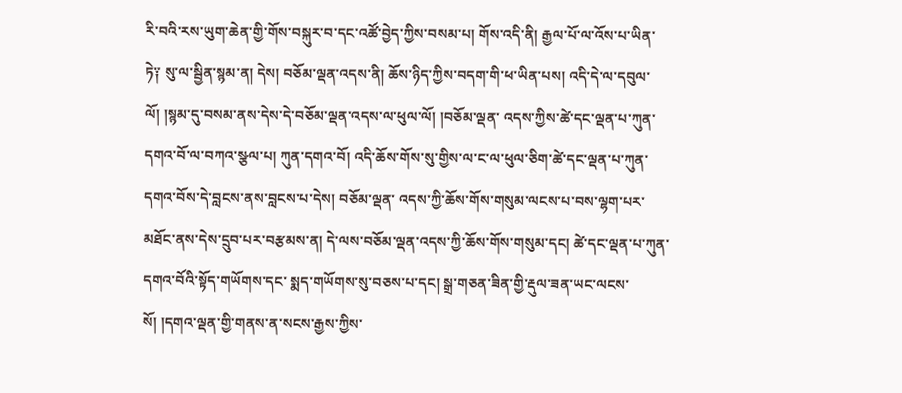རི་བའི་རས་ཡུག་ཆེན་གྱི་གོས་བསྐུར་བ་དང་འཚོ་བྱེད་ཀྱིས་བསམ་པ། གོས་འདི་ནི། རྒྱལ་པོ་ལ་འོས་པ་ཡིན་ ཏེ༑ སུ་ལ་སྦྱིན་སྙམ་ན། དེས། བཅོམ་ལྡན་འདས་ནི། ཆོས་ཉིད་ཀྱིས་བདག་གི་ཕ་ཡིན་པས། འདི་དེ་ལ་དབུལ་ལོ། །སྙམ་དུ་བསམ་ནས་དེས་དེ་བཅོམ་ལྡན་འདས་ལ་ཕུལ་ལོ། །བཅོམ་ལྡན་ འདས་ཀྱིས་ཚེ་དང་ལྡན་པ་ཀུན་དགའ་བོ་ལ་བཀའ་སྩལ་པ། ཀུན་དགའ་བོ། འདི་ཆོས་གོས་སུ་གྱིས་ལ་ང་ལ་ཕུལ་ཅིག་ཚེ་དང་ལྡན་པ་ཀུན་དགའ་བོས་དེ་བླངས་ནས་བླངས་པ་དེས། བཅོམ་ལྡན་ འདས་ཀྱི་ཆོས་གོས་གསུམ་ལངས་པ་བས་ལྷག་པར་མཐོང་ནས་དེས་དྲུབ་པར་བརྩམས་ན། དེ་ལས་བཅོམ་ལྡན་འདས་ཀྱི་ཆོས་གོས་གསུམ་དང། ཚེ་དང་ལྡན་པ་ཀུན་དགའ་བོའི་སྟོད་གཡོགས་དང་ སྨད་གཡོགས་སུ་བཅས་པ་དང། སྒྲ་གཅན་ཟིན་གྱི་རྡུལ་ཟན་ཡང་ལངས་སོ། །དགའ་ལྡན་གྱི་གནས་ན་སངས་རྒྱས་ཀྱིས་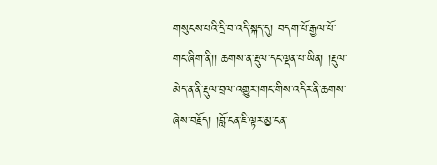གསུངས་པའི་དྲི་བ་འདི་སྐད་དུ། བདག་པོ་རྒྱལ་པོ་གང་ཞིག་ནི།། ཆགས་ན་རྡུལ་དང་ལྡན་པ་ཡིན། །རྡུལ་མེད་ན་ནི་རྡུལ་བྲལ་འགྱུར་།གང་གིས་འདིར་ནི་ཆགས་ཞེས་བརྗོད། །བློ་ངན་ཇི་ལྟར་མྱ་ངན་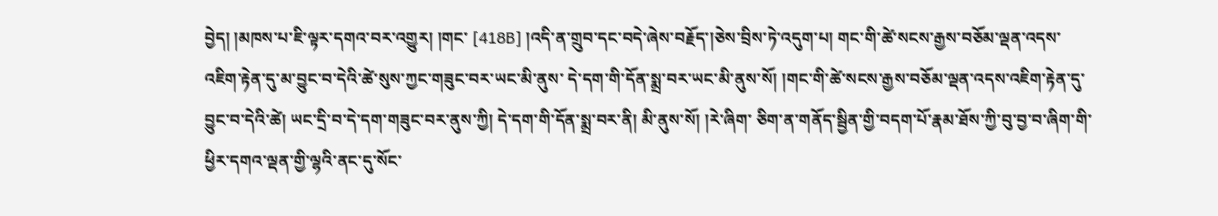བྱེད། །མཁས་པ་ཇི་ལྟར་དགའ་བར་འགྱུར། །གང་ [418B] །འདི་ན་གྲུབ་དང་བདེ་ཞེས་བརྗོད་།ཅེས་བྲིས་ཏེ་འདུག་པ། གང་གི་ཚེ་སངས་རྒྱས་བཅོམ་ལྡན་འདས་འཇིག་རྟེན་དུ་མ་བྱུང་བ་དེའི་ཚེ་སུས་ཀྱང་གཟུང་བར་ཡང་མི་ནུས་ དེ་དག་གི་དོན་སྨྲ་བར་ཡང་མི་ནུས་སོ། །གང་གི་ཚེ་སངས་རྒྱས་བཅོམ་ལྡན་འདས་འཇིག་རྟེན་དུ་བྱུང་བ་དེའི་ཚེ། ཡང་དྲི་བ་དེ་དག་གཟུང་བར་ནུས་ཀྱི། དེ་དག་གི་དོན་སྨྲ་བར་ནི། མི་ནུས་སོ། །རེ་ཞིག་ ཅིག་ན་གནོད་སྦྱིན་གྱི་བདག་པོ་རྣམ་ཐོས་ཀྱི་བུ་བྱ་བ་ཞིག་གི་ཕྱིར་དགའ་ལྡན་གྱི་ལྷའི་ནང་དུ་སོང་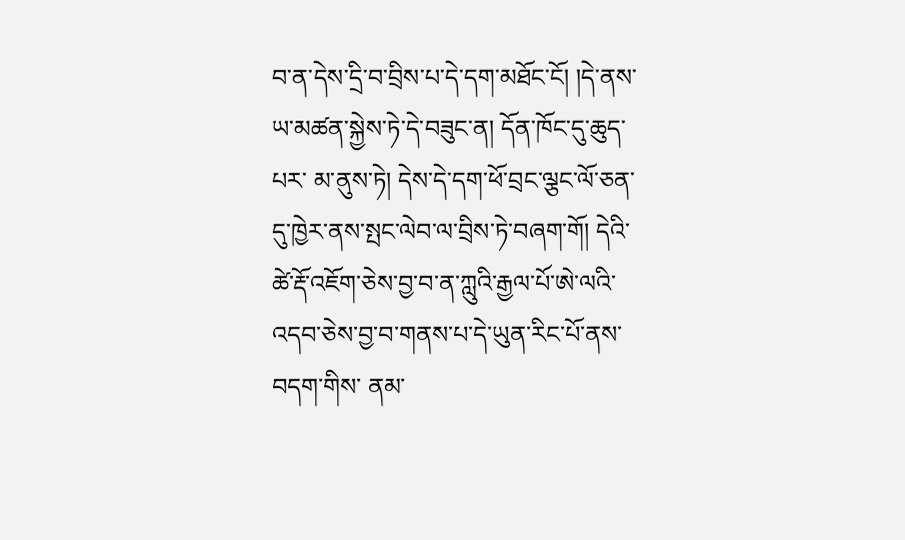བ་ན་དེས་དྲི་བ་བྲིས་པ་དེ་དག་མཐོང་ངོ། །དེ་ནས་ཡ་མཚན་སྐྱེས་ཏེ་དེ་བཟུང་ན། དོན་ཁོང་དུ་ཆུད་པར་ མ་ནུས་ཏེ། དེས་དེ་དག་ཕོ་བྲང་ལྕང་ལོ་ཅན་དུ་ཁྱེར་ནས་སྤང་ལེབ་ལ་བྲིས་ཏེ་བཞག་གོ། དེའི་ཚེ་རྡོ་འཇོག་ཅེས་བྱ་བ་ན་ཀླུའི་རྒྱལ་པོ་ཨེ་ལའི་འདབ་ཅེས་བྱ་བ་གནས་པ་དེ་ཡུན་རིང་པོ་ནས་བདག་གིས་ ནམ་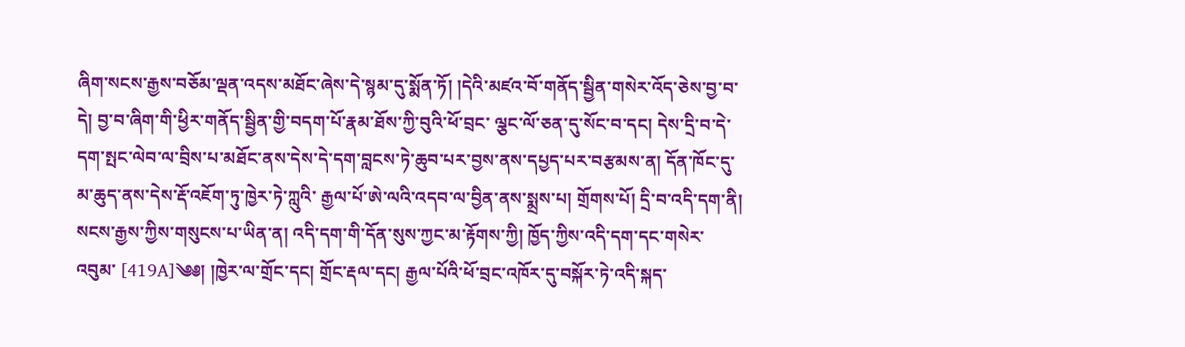ཞིག་སངས་རྒྱས་བཅོམ་ལྡན་འདས་མཐོང་ཞེས་དེ་སྙམ་དུ་སྨོན་ཏོ། །དེའི་མཛའ་བོ་གནོད་སྦྱིན་གསེར་འོད་ཅེས་བྱ་བ་དེ། བྱ་བ་ཞིག་གི་ཕྱིར་གནོད་སྦྱིན་གྱི་བདག་པོ་རྣམ་ཐོས་ཀྱི་བུའི་ཕོ་བྲང་ ལྕང་ལོ་ཅན་དུ་སོང་བ་དང། དེས་དྲི་བ་དེ་དག་སྤང་ལེབ་ལ་བྲིས་པ་མཐོང་ནས་དེས་དེ་དག་བླངས་ཏེ་ཆུབ་པར་བྱས་ནས་དཔྱད་པར་བརྩམས་ན། དོན་ཁོང་དུ་མ་ཆུད་ནས་དེས་རྡོ་འཇོག་ཏུ་ཁྱེར་ཏེ་ཀླུའི་ རྒྱལ་པོ་ཨེ་ལའི་འདབ་ལ་བྱིན་ནས་སྨྲས་པ། གྲོགས་པོ། དྲི་བ་འདི་དག་ནི། སངས་རྒྱས་ཀྱིས་གསུངས་པ་ཡིན་ན། འདི་དག་གི་དོན་སུས་ཀྱང་མ་རྟོགས་ཀྱི། ཁྱོད་ཀྱིས་འདི་དག་དང་གསེར་འབུམ་ [419A]༄༅། །ཁྱེར་ལ་གྲོང་དང། གྲོང་རྡལ་དང། རྒྱལ་པོའི་ཕོ་བྲང་འཁོར་དུ་བསྐོར་ཏེ་འདི་སྐད་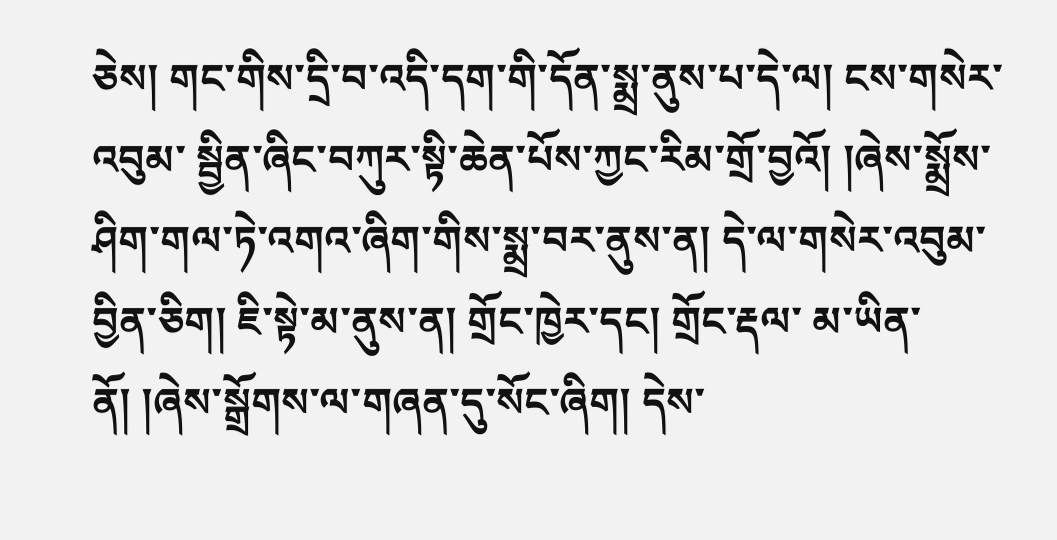ཅེས། གང་གིས་དྲི་བ་འདི་དག་གི་དོན་སྨྲ་ནུས་པ་དེ་ལ། ངས་གསེར་འབུམ་ སྦྱིན་ཞིང་བཀུར་སྟི་ཆེན་པོས་ཀྱང་རིམ་གྲོ་བྱའོ། །ཞེས་སྨྲོས་ཤིག་གལ་ཏེ་འགའ་ཞིག་གིས་སྨྲ་བར་ནུས་ན། དེ་ལ་གསེར་འབུམ་བྱིན་ཅིག། ཇི་སྟེ་མ་ནུས་ན། གྲོང་ཁྱེར་དང། གྲོང་རྡལ་ མ་ཡིན་ནོ། །ཞེས་སྒྲོགས་ལ་གཞན་དུ་སོང་ཞིག། དེས་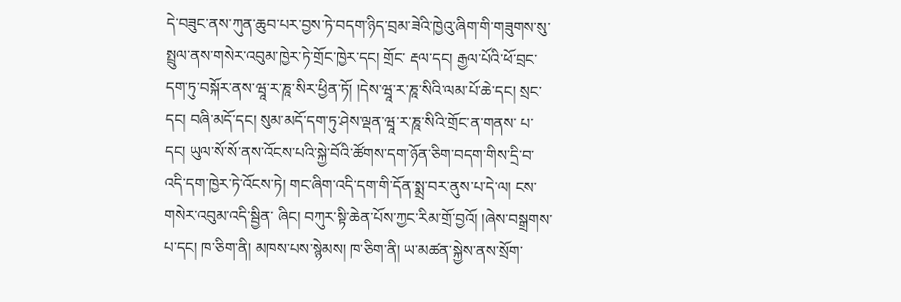དེ་བཟུང་ནས་ཀུན་ཆུབ་པར་བྱས་ཏེ་བདག་ཉིད་བྲམ་ཟེའི་ཁྱེའུ་ཞིག་གི་གཟུགས་སུ་སྤྲུལ་ནས་གསེར་འབུམ་ཁྱེར་ཏེ་གྲོང་ཁྱེར་དང། གྲོང་ རྡལ་དང། རྒྱལ་པོའི་ཕོ་བྲང་དག་ཏུ་བསྐོར་ནས་ཝཱ་ར་ཎཱ་སིར་ཕྱིན་ཏོ། །དེས་ཝཱ་ར་ཎཱ་སིའི་ལམ་པོ་ཆེ་དང། སྲང་དང། བཞི་མདོ་དང། སུམ་མདོ་དག་ཏུ་ཤེས་ལྡན་ཝཱ་ར་ཎཱ་སིའི་གྲོང་ན་གནས་ པ་དང། ཡུལ་སོ་སོ་ནས་འོངས་པའི་སྐྱེ་བོའི་ཚོགས་དག་ཉོན་ཅིག་བདག་གིས་དྲི་བ་འདི་དག་ཁྱེར་ཏེ་འོངས་ཏེ། གང་ཞིག་འདི་དག་གི་དོན་སྨྲ་བར་ནུས་པ་དེ་ལ། ངས་གསེར་འབུམ་འདི་སྦྱིན་ ཞིང། བཀུར་སྟི་ཆེན་པོས་ཀྱང་རིམ་གྲོ་བྱའོ། །ཞེས་བསྒྲགས་པ་དང། ཁ་ཅིག་ནི། མཁས་པས་སྙེམས། ཁ་ཅིག་ནི། ཡ་མཚན་སྐྱེས་ནས་སྲོག་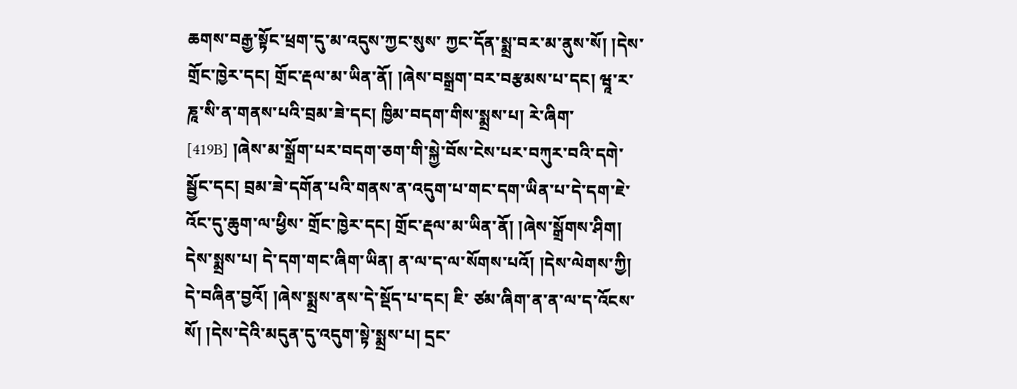ཆགས་བརྒྱ་སྟོང་ཕྲག་དུ་མ་འདུས་ཀྱང་སུས་ ཀྱང་དོན་སྨྲ་བར་མ་ནུས་སོ། །དེས་གྲོང་ཁྱེར་དང། གྲོང་རྡལ་མ་ཡིན་ནོ། །ཞེས་བསྒྲག་བར་བརྩམས་པ་དང། ཝཱ་ར་ཎཱ་སི་ན་གནས་པའི་བྲམ་ཟེ་དང། ཁྱིམ་བདག་གིས་སྨྲས་པ། རེ་ཞིག་ [419B] །ཞེས་མ་སྒྲོག་པར་བདག་ཅག་གི་སྐྱེ་བོས་ངེས་པར་བཀུར་བའི་དགེ་སྦྱོང་དང། བྲམ་ཟེ་དགོན་པའི་གནས་ན་འདུག་པ་གང་དག་ཡིན་པ་དེ་དག་ཇེ་འོང་དུ་ཆུག་ལ་ཕྱིས་ གྲོང་ཁྱེར་དང། གྲོང་རྡལ་མ་ཡིན་ནོ། །ཞེས་སྒྲོགས་ཤིག། དེས་སྨྲས་པ། དེ་དག་གང་ཞིག་ཡིན། ན་ལ་ད་ལ་སོགས་པའོ། །དེས་ལེགས་ཀྱི། དེ་བཞིན་བྱའོ། །ཞེས་སྨྲས་ནས་དེ་སྡོད་པ་དང། ཇི་ ཙམ་ཞིག་ན་ན་ལ་ད་འོངས་སོ། །དེས་དེའི་མདུན་དུ་འདུག་སྟེ་སྨྲས་པ། དྲང་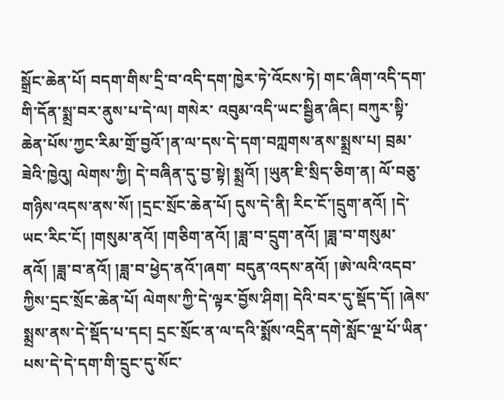སྒྲོང་ཆེན་པོ། བདག་གིས་དྲི་བ་འདི་དག་ཁྱེར་ཏེ་འོངས་ཏེ། གང་ཞིག་འདི་དག་གི་དོན་སྨྲ་བར་ནུས་པ་དེ་ལ། གསེར་ འབུམ་འདི་ཡང་སྦྱིན་ཞིང། བཀུར་སྟི་ཆེན་པོས་ཀྱང་རིམ་གྲོ་བྱའོ་།ན་ལ་དས་དེ་དག་བཀླགས་ནས་སྨྲས་པ། བྲམ་ཟེའི་ཁྱེའུ། ལེགས་ཀྱི། དེ་བཞིན་དུ་བྱ་སྟེ། སྨྲའོ། །ཡུན་ཇི་སྲིད་ཅིག་ན། ལོ་བཅུ་ གཉིས་འདས་ནས་སོ། །དྲང་སྲོང་ཆེན་པོ། དུས་དེ་ནི། རིང་ངོ་།དྲུག་ནའོ། །དེ་ཡང་རིང་ངོ། །གསུམ་ནའོ། །གཅིག་ནའོ། །ཟླ་བ་དྲུག་ནའོ། །ཟླ་བ་གསུམ་ནའོ། །ཟླ་བ་ནའོ། །ཟླ་བ་ཕྱེད་ནའོ་།ཞག་ བདུན་འདས་ནའོ། །ཨེ་ལའི་འདབ་ཀྱིས་དྲང་སྲོང་ཆེན་པོ། ལེགས་ཀྱི་དེ་ལྟར་བྱོས་ཤིག། དེའི་བར་དུ་སྡོད་དོ། །ཞེས་སྨྲས་ནས་དེ་སྡོད་པ་དང། དྲང་སྲོང་ན་ལ་དའི་སྨོས་འདྲིན་དགེ་སློང་ལྔ་པོ་ཡིན་ པས་དེ་དེ་དག་གི་དྲུང་དུ་སོང་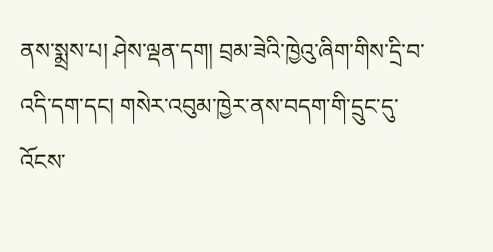ནས་སྨྲས་པ། ཤེས་ལྡན་དག། བྲམ་ཟེའི་ཁྱེའུ་ཞིག་གིས་དྲི་བ་འདི་དག་དང། གསེར་འབུམ་ཁྱེར་ནས་བདག་གི་དྲུང་དུ་འོངས་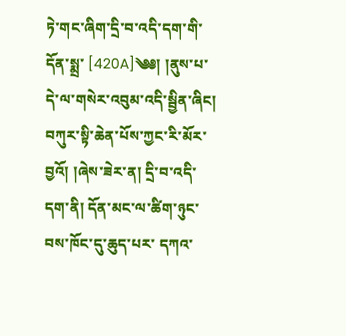ཏེ་གང་ཞིག་དྲི་བ་འདི་དག་གི་དོན་སྨྲ་ [420A]༄༅། །ནུས་པ་དེ་ལ་གསེར་འབུམ་འདི་སྦྱིན་ཞིང། བཀུར་སྟི་ཆེན་པོས་ཀྱང་རི་མོར་བྱའོ། །ཞེས་ཟེར་ན། དྲི་བ་འདི་དག་ནི། དོན་མང་ལ་ཚིག་ཉུང་བས་ཁོང་དུ་ཆུད་པར་ དཀའ་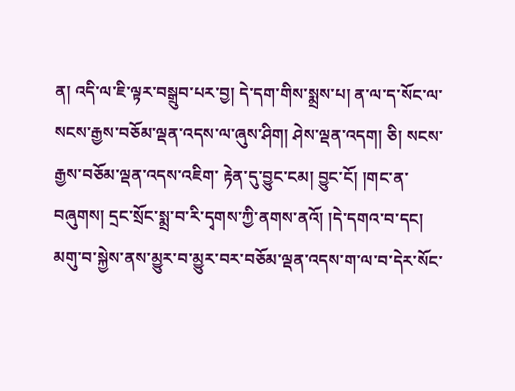ན། འདི་ལ་ཇི་ལྟར་བསྒྲུབ་པར་བྱ། དེ་དག་གིས་སྨྲས་པ། ན་ལ་ད་སོང་ལ་སངས་རྒྱས་བཅོམ་ལྡན་འདས་ལ་ཞུས་ཤིག། ཤེས་ལྡན་འདག། ཅི། སངས་རྒྱས་བཅོམ་ལྡན་འདས་འཇིག་ རྟེན་དུ་བྱུང་ངམ། བྱུང་ངོ། །གང་ན་བཞུགས། དྲང་སྲོང་སྨྲ་བ་རི་དྭགས་ཀྱི་ནགས་ནའོ། །དེ་དགའ་བ་དང། མགུ་བ་སྐྱེས་ནས་མྱུར་བ་མྱུར་བར་བཅོམ་ལྡན་འདས་ག་ལ་བ་དེར་སོང་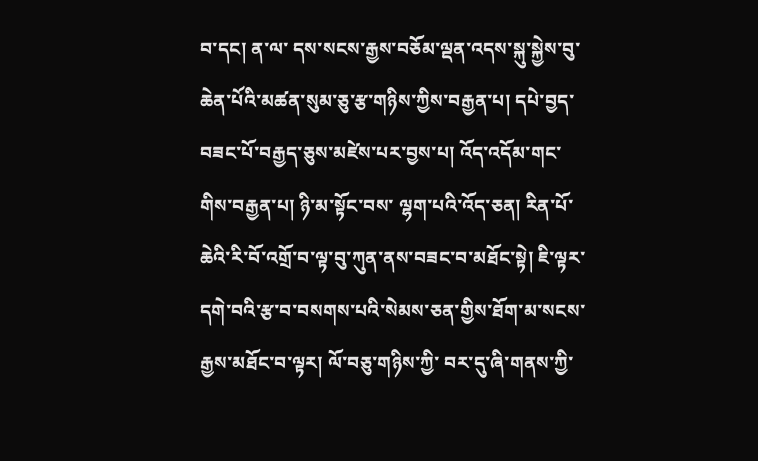བ་དང། ན་ལ་ དས་སངས་རྒྱས་བཅོམ་ལྡན་འདས་སྐུ་སྐྱེས་བུ་ཆེན་པོའི་མཚན་སུམ་ཅུ་རྩ་གཉིས་ཀྱིས་བརྒྱན་པ། དཔེ་བྱད་བཟང་པོ་བརྒྱད་ཅུས་མཛེས་པར་བྱས་པ། འོད་འདོམ་གང་གིས་བརྒྱན་པ། ཉི་མ་སྟོང་བས་ ལྷག་པའི་འོད་ཅན། རིན་པོ་ཆེའི་རི་བོ་འགྲོ་བ་ལྟ་བུ་ཀུན་ནས་བཟང་བ་མཐོང་སྟེ། ཇི་ལྟར་དགེ་བའི་རྩ་བ་བསགས་པའི་སེམས་ཅན་གྱིས་ཐོག་མ་སངས་རྒྱས་མཐོང་བ་ལྟར། ལོ་བཅུ་གཉིས་ཀྱི་ བར་དུ་ཞི་གནས་ཀྱི་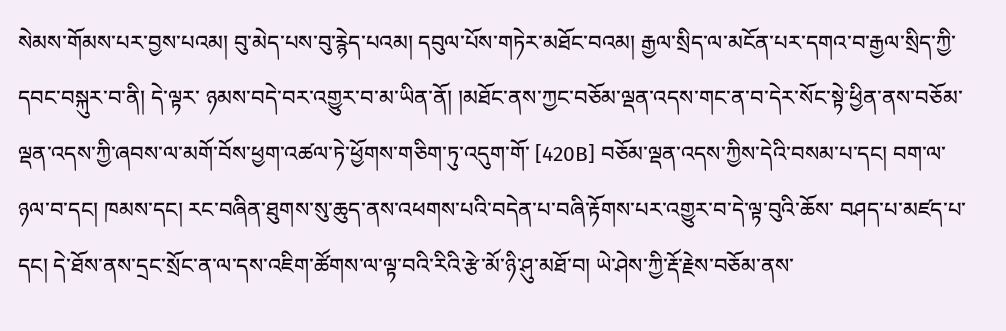སེམས་གོམས་པར་བྱས་པའམ། བུ་མེད་པས་བུ་རྙེད་པའམ། དབུལ་པོས་གཏེར་མཐོང་བའམ། རྒྱལ་སྲིད་ལ་མངོན་པར་དགའ་བ་རྒྱལ་སྲིད་ཀྱི་དབང་བསྐུར་བ་ནི། དེ་ལྟར་ ཉམས་བདེ་བར་འགྱུར་བ་མ་ཡིན་ནོ། །མཐོང་ནས་ཀྱང་བཅོམ་ལྡན་འདས་གང་ན་བ་དེར་སོང་སྟེ་ཕྱིན་ནས་བཅོམ་ལྡན་འདས་ཀྱི་ཞབས་ལ་མགོ་བོས་ཕྱག་འཚལ་ཏེ་ཕྱོགས་གཅིག་ཏུ་འདུག་གོ་ [420B] བཅོམ་ལྡན་འདས་ཀྱིས་དེའི་བསམ་པ་དང། བག་ལ་ཉལ་བ་དང། ཁམས་དང། རང་བཞིན་ཐུགས་སུ་ཆུད་ནས་འཕགས་པའི་བདེན་པ་བཞི་རྟོགས་པར་འགྱུར་བ་དེ་ལྟ་བུའི་ཆོས་ བཤད་པ་མཛད་པ་དང། དེ་ཐོས་ནས་དྲང་སྲོང་ན་ལ་དས་འཇིག་ཚོགས་ལ་ལྟ་བའི་རིའི་རྩེ་མོ་ཉི་ཤུ་མཐོ་བ། ཡེ་ཤེས་ཀྱི་རྡོ་རྗེས་བཅོམ་ནས་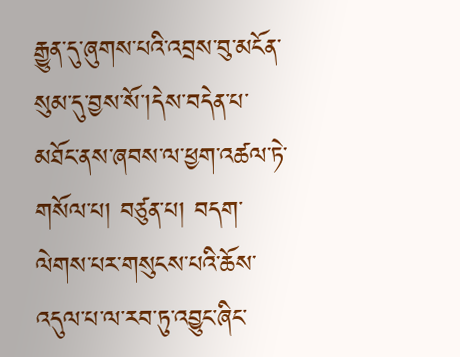རྒྱུན་དུ་ཞུགས་པའི་འབྲས་བུ་མངོན་སུམ་དུ་བྱས་སོ་།དེས་བདེན་པ་ མཐོང་ནས་ཞབས་ལ་ཕྱག་འཚལ་ཏེ་གསོལ་པ། བཙུན་པ། བདག་ལེགས་པར་གསུངས་པའི་ཆོས་འདུལ་པ་ལ་རབ་ཏུ་འབྱུང་ཞིང་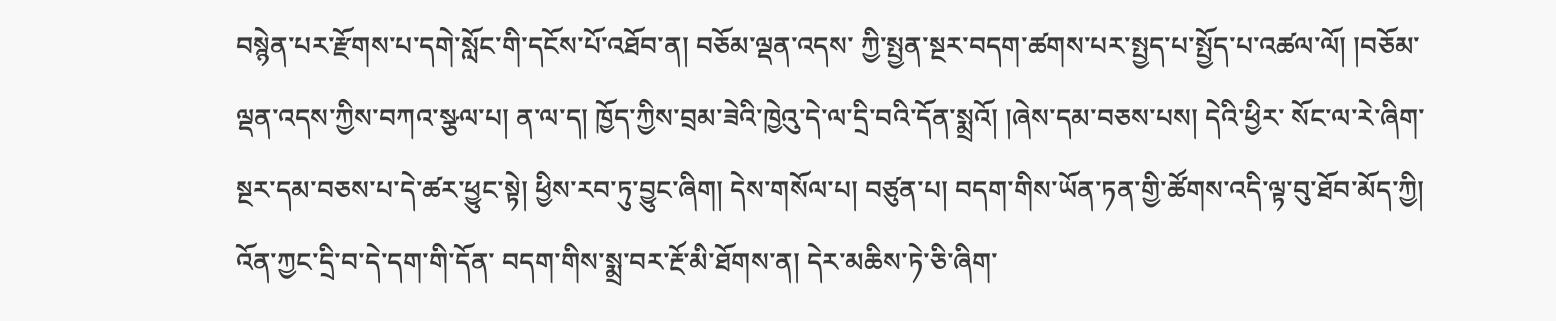བསྙེན་པར་རྫོགས་པ་དགེ་སློང་གི་དངོས་པོ་འཐོབ་ན། བཅོམ་ལྡན་འདས་ ཀྱི་སྤྱན་སྔར་བདག་ཚགས་པར་སྤྱད་པ་སྤྱོད་པ་འཚལ་ལོ། །བཅོམ་ལྡན་འདས་ཀྱིས་བཀའ་སྩལ་པ། ན་ལ་ད། ཁྱོད་ཀྱིས་བྲམ་ཟེའི་ཁྱེའུ་དེ་ལ་དྲི་བའི་དོན་སྨྲའོ། །ཞེས་དམ་བཅས་པས། དེའི་ཕྱིར་ སོང་ལ་རེ་ཞིག་སྔར་དམ་བཅས་པ་དེ་ཚར་ཕྱུང་སྟེ། ཕྱིས་རབ་ཏུ་བྱུང་ཞིག། དེས་གསོལ་པ། བཙུན་པ། བདག་གིས་ཡོན་ཏན་གྱི་ཚོགས་འདི་ལྟ་བུ་ཐོབ་མོད་ཀྱི། འོན་ཀྱང་དྲི་བ་དེ་དག་གི་དོན་ བདག་གིས་སྨྲ་བར་རྔོ་མི་ཐོགས་ན། དེར་མཆིས་ཏེ་ཅི་ཞིག་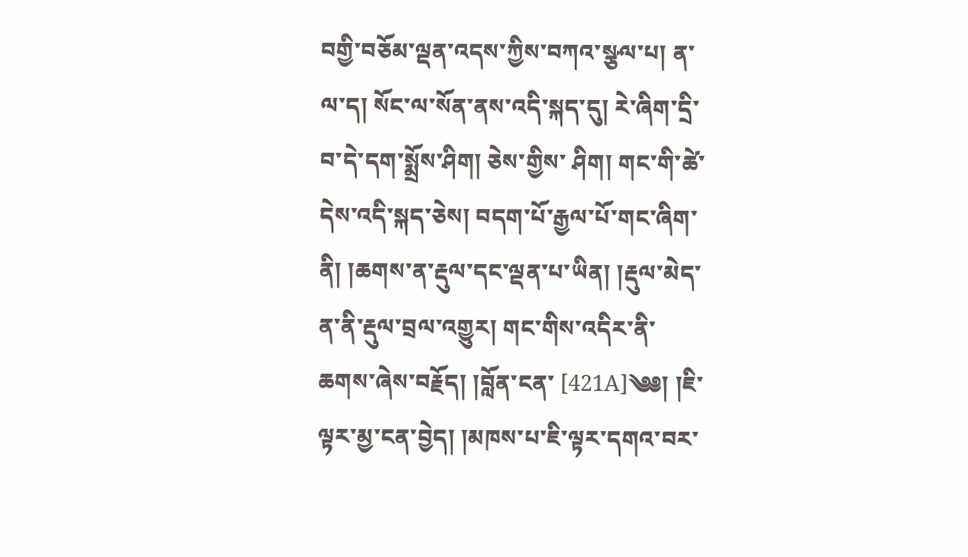བགྱི་བཅོམ་ལྡན་འདས་ཀྱིས་བཀའ་སྩལ་པ། ན་ལ་ད། སོང་ལ་སོན་ནས་འདི་སྐད་དུ། རེ་ཞིག་དྲི་བ་དེ་དག་སྨྲོས་ཤིག། ཅེས་གྱིས་ ཤིག། གང་གི་ཚེ་དེས་འདི་སྐད་ཅེས། བདག་པོ་རྒྱལ་པོ་གང་ཞིག་ནི། །ཆགས་ན་རྡུལ་དང་ལྡན་པ་ཡིན། །རྡུལ་མེད་ན་ནི་རྡུལ་བྲལ་འགྱུར། གང་གིས་འདིར་ནི་ཆགས་ཞེས་བརྗོད། །བློན་ངན་ [421A]༄༅། །ཇི་ལྟར་མྱ་ངན་བྱེད། །མཁས་པ་ཇི་ལྟར་དགའ་བར་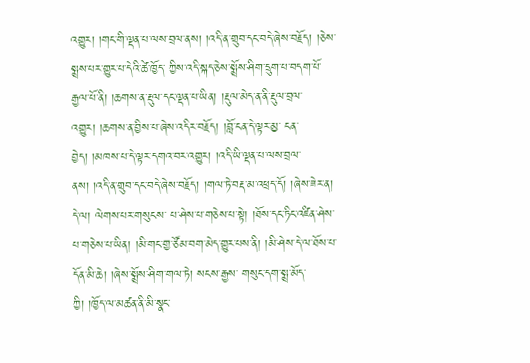འགྱུར། །གང་གི་ལྡན་པ་ལས་བྲལ་ནས། །འདི་ན་གྲུབ་དང་བདེ་ཞེས་བརྗོད། །ཅེས་སྨྲས་པར་གྱུར་པ་དེའི་ཚེ་ཁྱོད་ ཀྱིས་འདི་སྐད་ཅེས་སྨྲོས་ཤིག་དྲུག་པ་བདག་པོ་རྒྱལ་པོ་ནི། །ཆགས་ན་རྡུལ་དང་ལྡན་པ་ཡིན། །རྡུལ་མེད་ན་ནི་རྡུལ་བྲལ་འགྱུར། །ཆགས་ན་བྱིས་པ་ཞེས་འདིར་བརྗོད། །བློ་ངན་དེ་ལྟར་མྱ་ ངན་བྱེད། །མཁས་པ་དེ་ལྟར་དགའ་བར་འགྱུར། །འདི་ཡི་ལྡན་པ་ལས་བྲལ་ནས། །འདི་ན་གྲུབ་དང་བདེ་ཞེས་བརྗོད། །གལ་ཏེ་བརྡ་མ་འཕྲད་དོ། །ཞེས་ཟེར་ན། དེ་ལ། ལེགས་པར་གསུངས་ པ་ཤེས་པ་གཅེས་པ་སྟེ། །ཐོས་དང་ཏིང་འཛིན་ཤེས་པ་གཅེས་པ་ཡིན། །མི་གང་གྱ་ཙོམ་བག་མེད་གྱུར་པས་ནི། །མི་ཤེས་དེ་ལ་ཐོས་པ་དོན་མི་ཆེ། །ཞེས་སྨྲོས་ཤིག་གལ་ཏེ། སངས་རྒྱས་ གསུང་དག་སྨྲ་མོད་ཀྱི། །ཁྱོད་ལ་མཚན་ནི་མི་སྣང་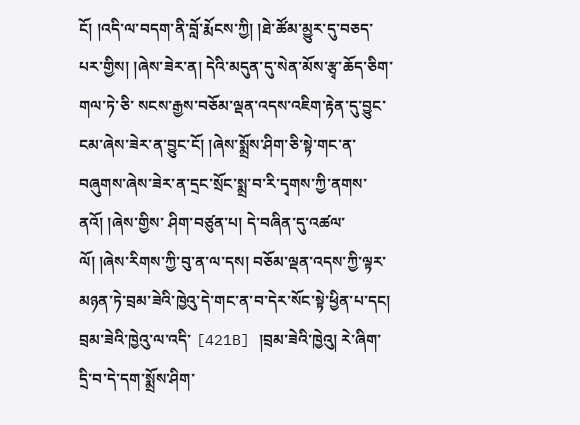ངོ། །འདི་ལ་བདག་ནི་བློ་རྨོངས་ཀྱི། །ཐེ་ཚོམ་མྱུར་དུ་བཅད་པར་གྱིས། །ཞེས་ཟེར་ན། དེའི་མདུན་དུ་སེན་མོས་རྩྭ་ཆོད་ཅིག་གལ་ཏེ་ཅི་ སངས་རྒྱས་བཅོམ་ལྡན་འདས་འཇིག་རྟེན་དུ་བྱུང་ངམ་ཞེས་ཟེར་ན་བྱུང་ངོ། །ཞེས་སྨྲོས་ཤིག་ཅི་སྟེ་གང་ན་བཞུགས་ཞེས་ཟེར་ན་དྲང་སྲོང་སྨྲ་བ་རི་དྭགས་ཀྱི་ནགས་ནའོ། །ཞེས་གྱིས་ ཤིག་བཙུན་པ། དེ་བཞིན་དུ་འཚལ་ལོ། །ཞེས་རིགས་ཀྱི་བུ་ན་ལ་དས། བཅོམ་ལྡན་འདས་ཀྱི་ལྟར་མཉན་ཏེ་བྲམ་ཟེའི་ཁྱེའུ་དེ་གང་ན་བ་དེར་སོང་སྟེ་ཕྱིན་པ་དང། བྲམ་ཟེའི་ཁྱེའུ་ལ་འདི་ [421B] །བྲམ་ཟེའི་ཁྱེའུ། རེ་ཞིག་དྲི་བ་དེ་དག་སྨྲོས་ཤིག་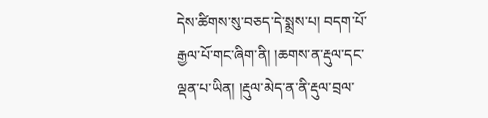དེས་ཚིགས་སུ་བཅད་དེ་སྨྲས་པ། བདག་པོ་རྒྱལ་པོ་གང་ཞིག་ནི། །ཆགས་ན་རྡུལ་དང་ལྡན་པ་ཡིན། །རྡུལ་མེད་ན་ནི་རྡུལ་བྲལ་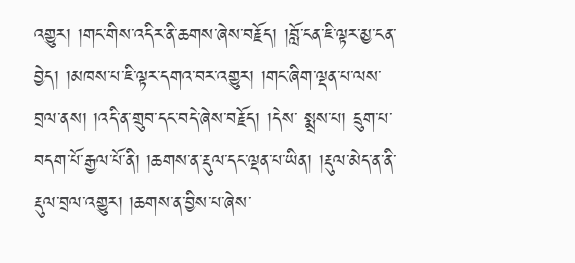འགྱུར། །གང་གིས་འདིར་ནི་ཆགས་ཞེས་བརྗོད། །བློ་ངན་ཇི་ལྟར་མྱ་ངན་བྱེད། །མཁས་པ་ཇི་ལྟར་དགའ་བར་འགྱུར། །གང་ཞིག་ལྡན་པ་ལས་བྲལ་ནས། །འདི་ན་གྲུབ་དང་བདེ་ཞེས་བརྗོད། །དེས་ སྨྲས་པ། དྲུག་པ་བདག་པོ་རྒྱལ་པོ་ནི། །ཆགས་ན་རྡུལ་དང་ལྡན་པ་ཡིན། །རྡུལ་མེད་ན་ནི་རྡུལ་བྲལ་འགྱུར། །ཆགས་ན་བྱིས་པ་ཞེས་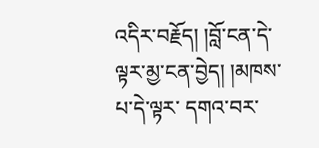འདིར་བརྗོད། །བློ་ངན་དེ་ལྟར་མྱ་ངན་བྱེད། །མཁས་པ་དེ་ལྟར་ དགའ་བར་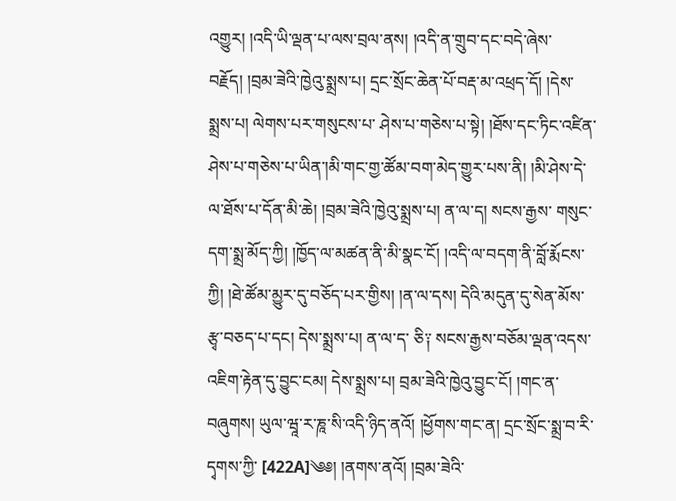འགྱུར། །འདི་ཡི་ལྡན་པ་ལས་བྲལ་ནས། །འདི་ན་གྲུབ་དང་བདེ་ཞེས་བརྗོད། །བྲམ་ཟེའི་ཁྱེའུ་སྨྲས་པ། དྲང་སྲོང་ཆེན་པོ་བརྡ་མ་འཕྲད་དོ། །དེས་སྨྲས་པ། ལེགས་པར་གསུངས་པ་ ཤེས་པ་གཅེས་པ་སྟེ། །ཐོས་དང་ཏིང་འཛིན་ཤེས་པ་གཅེས་པ་ཡིན་།མི་གང་གྱ་ཚོམ་བག་མེད་གྱུར་པས་ནི། །མི་ཤེས་དེ་ལ་ཐོས་པ་དོན་མི་ཆེ། །བྲམ་ཟེའི་ཁྱེའུ་སྨྲས་པ། ན་ལ་ད། སངས་རྒྱས་ གསུང་དག་སྨྲ་མོད་ཀྱི། །ཁྱོད་ལ་མཚན་ནི་མི་སྣང་ངོ། །འདི་ལ་བདག་ནི་བློ་རྨོངས་ཀྱི། །ཐེ་ཚོམ་མྱུར་དུ་བཅོད་པར་གྱིས། །ན་ལ་དས། དེའི་མདུན་དུ་སེན་མོས་རྩྭ་བཅད་པ་དང། དེས་སྨྲས་པ། ན་ལ་ད་ ཅི༑ སངས་རྒྱས་བཅོམ་ལྡན་འདས་འཇིག་རྟེན་དུ་བྱུང་ངམ། དེས་སྨྲས་པ། བྲམ་ཟེའི་ཁྱེའུ་བྱུང་ངོ། །གང་ན་བཞུགས། ཡུལ་ཝཱ་ར་ཎཱ་སི་འདི་ཉིད་ནའོ། །ཕྱོགས་གང་ན། དྲང་སྲོང་སྨྲ་བ་རི་དྭགས་ཀྱི་ [422A]༄༅། །ནགས་ནའོ། །བྲམ་ཟེའི་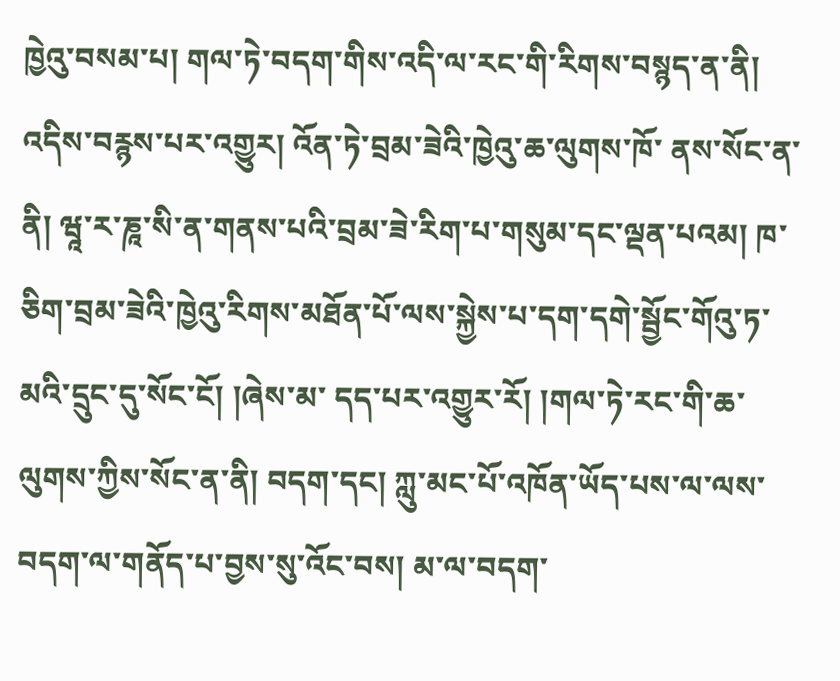ཁྱེའུ་བསམ་པ། གལ་ཏེ་བདག་གིས་འདི་ལ་རང་གི་རིགས་བསྙད་ན་ནི། འདིས་བརྙས་པར་འགྱུར། འོན་ཏེ་བྲམ་ཟེའི་ཁྱེའུ་ཆ་ལུགས་ཁོ་ ནས་སོང་ན་ནི། ཝཱ་ར་ཎཱ་སི་ན་གནས་པའི་བྲམ་ཟེ་རིག་པ་གསུམ་དང་ལྡན་པའམ། ཁ་ཅིག་བྲམ་ཟེའི་ཁྱེའུ་རིགས་མཐོན་པོ་ལས་སྐྱེས་པ་དག་དགེ་སྦྱོང་གོའུ་ཏ་མའི་དྲུང་དུ་སོང་ངོ། །ཞེས་མ་ དད་པར་འགྱུར་རོ། །གལ་ཏེ་རང་གི་ཆ་ལུགས་ཀྱིས་སོང་ན་ནི། བདག་དང། ཀླུ་མང་པོ་འཁོན་ཡོད་པས་ལ་ལས་བདག་ལ་གནོད་པ་བྱས་སུ་འོང་བས། མ་ལ་བདག་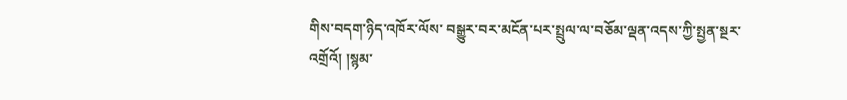གིས་བདག་ཉིད་འཁོར་ལོས་ བསྒྱུར་བར་མངོན་པར་སྤྲུལ་ལ་བཅོམ་ལྡན་འདས་ཀྱི་སྤྱན་སྔར་འགྲོའོ། །སྙམ་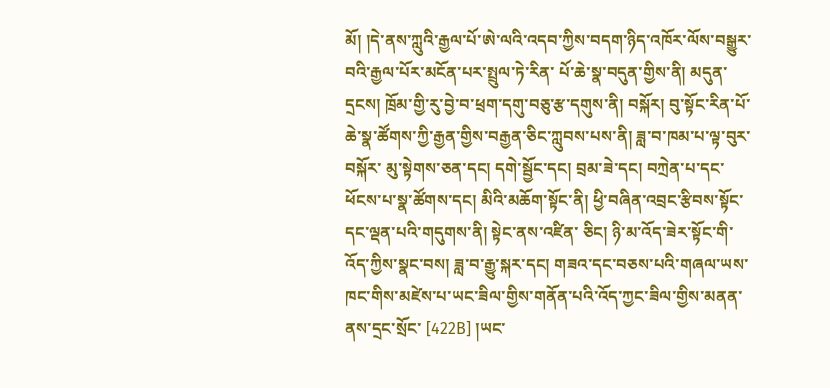མོ། །དེ་ནས་ཀླུའི་རྒྱལ་པོ་ཨེ་ལའི་འདབ་ཀྱིས་བདག་ཉིད་འཁོར་ལོས་བསྒྱུར་བའི་རྒྱལ་པོར་མངོན་པར་སྤྲུལ་ཏེ་རིན་ པོ་ཆེ་སྣ་བདུན་གྱིས་ནི། མདུན་དྲངས། ཁྲོམ་གྱི་རུ་བྱེ་བ་ཕྲག་དགུ་བཅུ་རྩ་དགུས་ནི། བསྐོར། བུ་སྟོང་རིན་པོ་ཆེ་སྣ་ཚོགས་ཀྱི་རྒྱན་གྱིས་བརྒྱན་ཅིང་ཀླུབས་པས་ནི། ཟླ་བ་ཁམ་པ་ལྟ་བུར་བསྐོར་ མུ་སྟེགས་ཅན་དང། དགེ་སྦྱོང་དང། བྲམ་ཟེ་དང། བཀྲེན་པ་དང་ཕོངས་པ་སྣ་ཚོགས་དང། མིའི་མཆོག་སྟོང་ནི། ཕྱི་བཞིན་འབྲང་རྩིབས་སྟོང་དང་ལྡན་པའི་གདུགས་ནི། སྟེང་ནས་འཛིན་ ཅིང། ཉི་མ་འོད་ཟེར་སྟོང་གི་འོད་ཀྱིས་སྣང་བས། ཟླ་བ་རྒྱུ་སྐར་དང། གཟའ་དང་བཅས་པའི་གཞལ་ཡས་ཁང་གིས་མཛེས་པ་ཡང་ཟིལ་གྱིས་གནོན་པའི་འོད་ཀྱང་ཟིལ་གྱིས་མནན་ནས་དྲང་སྲོང་ [422B] །ཡང་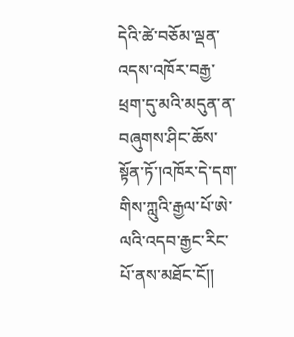དེའི་ཚེ་བཅོམ་ལྡན་འདས་འཁོར་བརྒྱ་ཕྲག་དུ་མའི་མདུན་ན་བཞུགས་ཤིང་ཆོས་སྟོན་ཏོ་།འཁོར་དེ་དག་གིས་ཀླུའི་རྒྱལ་པོ་ཨེ་ལའི་འདབ་རྒྱང་རིང་པོ་ནས་མཐོང་ངོ།།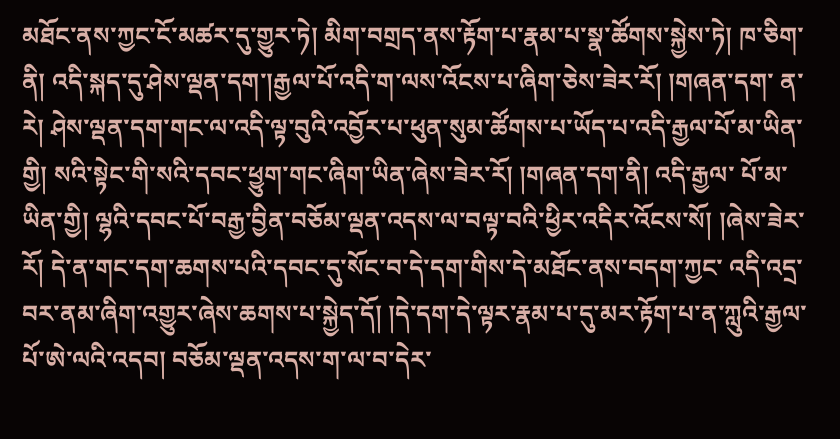མཐོང་ནས་ཀྱང་ངོ་མཚར་དུ་གྱུར་ཏེ། མིག་བགྲད་ནས་རྟོག་པ་རྣམ་པ་སྣ་ཚོགས་སྐྱེས་ཏེ། ཁ་ཅིག་ནི། འདི་སྐད་དུ་ཤེས་ལྡན་དག་།རྒྱལ་པོ་འདི་ག་ལས་འོངས་པ་ཞིག་ཅེས་ཟེར་རོ། །གཞན་དག་ ན་རེ། ཤེས་ལྡན་དག་གང་ལ་འདི་ལྟ་བུའི་འབྱོར་པ་ཕུན་སུམ་ཚོགས་པ་ཡོད་པ་འདི་རྒྱལ་པོ་མ་ཡིན་གྱི། སའི་སྟེང་གི་སའི་དབང་ཕྱུག་གང་ཞིག་ཡིན་ཞེས་ཟེར་རོ། །གཞན་དག་ནི། འདི་རྒྱལ་ པོ་མ་ཡིན་གྱི། ལྷའི་དབང་པོ་བརྒྱ་བྱིན་བཅོམ་ལྡན་འདས་ལ་བལྟ་བའི་ཕྱིར་འདིར་འོངས་སོ། །ཞེས་ཟེར་རོ། དེ་ན་གང་དག་ཆགས་པའི་དབང་དུ་སོང་བ་དེ་དག་གིས་དེ་མཐོང་ནས་བདག་ཀྱང་ འདི་འདྲ་བར་ནམ་ཞིག་འགྱུར་ཞེས་ཆགས་པ་སྐྱེད་དོ། །དེ་དག་དེ་ལྟར་རྣམ་པ་དུ་མར་རྟོག་པ་ན་ཀླུའི་རྒྱལ་པོ་ཨེ་ལའི་འདབ། བཅོམ་ལྡན་འདས་ག་ལ་བ་དེར་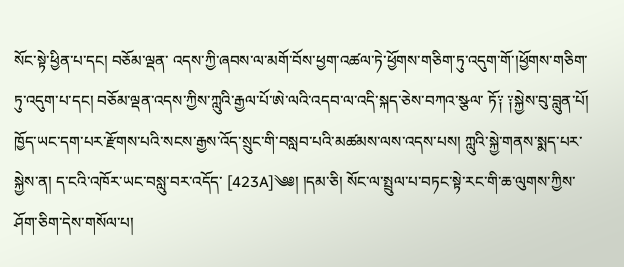སོང་སྟེ་ཕྱིན་པ་དང། བཅོམ་ལྡན་ འདས་ཀྱི་ཞབས་ལ་མགོ་བོས་ཕྱག་འཚལ་ཏེ་ཕྱོགས་གཅིག་ཏུ་འདུག་གོ་།ཕྱོགས་གཅིག་ཏུ་འདུག་པ་དང། བཅོམ་ལྡན་འདས་ཀྱིས་ཀླུའི་རྒྱལ་པོ་ཨེ་ལའི་འདབ་ལ་འདི་སྐད་ཅེས་བཀའ་སྩལ་ ཏོ༑ ༑སྐྱེས་བུ་བླུན་པོ། ཁྱོད་ཡང་དག་པར་རྫོགས་པའི་སངས་རྒྱས་འོད་སྲུང་གི་བསླབ་པའི་མཚམས་ལས་འདས་པས། ཀླུའི་སྐྱེ་གནས་སྨད་པར་སྐྱེས་ན། ད་ངའི་འཁོར་ཡང་བསླུ་བར་འདོད་ [423A]༄༅། །དམ་ཅི། སོང་ལ་སྤྲུལ་པ་བཏང་སྟེ་རང་གི་ཆ་ལུགས་ཀྱིས་ཤོག་ཅིག་དེས་གསོལ་པ།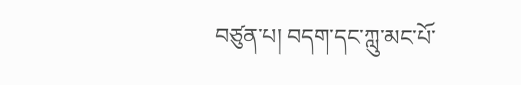བཙུན་པ། བདག་དང་ཀླུ་མང་པོ་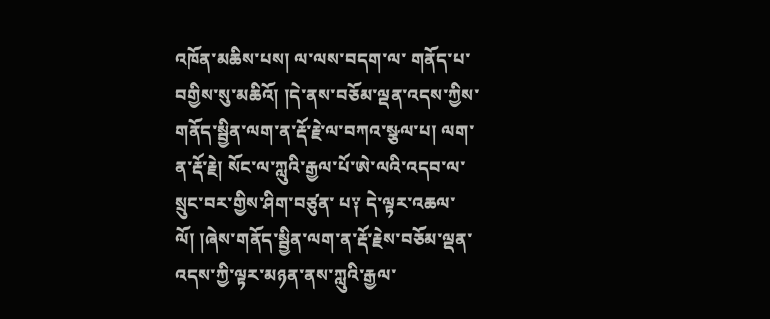འཁོན་མཆིས་པས། ལ་ལས་བདག་ལ་ གནོད་པ་བགྱིས་སུ་མཆིའོ། །དེ་ནས་བཅོམ་ལྡན་འདས་ཀྱིས་གནོད་སྦྱིན་ལག་ན་རྡོ་རྗེ་ལ་བཀའ་སྩལ་པ། ལག་ན་རྡོ་རྗེ། སོང་ལ་ཀླུའི་རྒྱལ་པོ་ཨེ་ལའི་འདབ་ལ་སྲུང་བར་གྱིས་ཤིག་བཙུན་ པ༑ དེ་ལྟར་འཆལ་ལོ། །ཞེས་གནོད་སྦྱིན་ལག་ན་རྡོ་རྗེས་བཅོམ་ལྡན་འདས་ཀྱི་ལྟར་མཉན་ནས་ཀླུའི་རྒྱལ་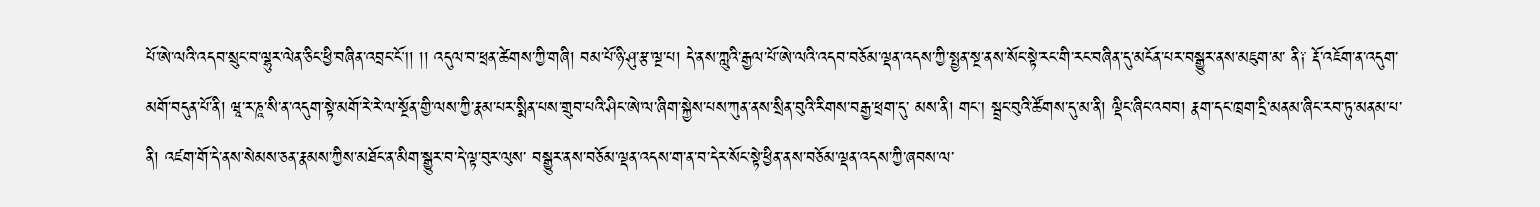པོ་ཨེ་ལའི་འདབ་སྲུང་བ་ལྷུར་ལེན་ཅིང་ཕྱི་བཞིན་འབྲང་ངོ།། །། འདུལ་བ་ཕྲན་ཚེགས་ཀྱི་གཞི། བམ་པོ་ཉི་ཤུ་རྩ་ལྔ་པ། དེ་ནས་ཀླུའི་རྒྱལ་པོ་ཨེ་ལའི་འདབ་བཅོམ་ལྡན་འདས་ཀྱི་སྤྱན་སྔ་ནས་སོང་སྟེ་རང་གི་རང་བཞིན་དུ་མངོན་པར་བསྒྱུར་ནས་མཇུག་མ་ ནི༑ རྡོ་འཇོག་ན་འདུག་མགོ་བདུན་པོ་ནི། ཝཱ་ར་ཎཱ་སི་ན་འདུག་སྟེ་མགོ་རེ་རེ་ལ་སྔོན་གྱི་ལས་ཀྱི་རྣམ་པར་སྨིན་པས་གྲུབ་པའི་ཤིང་ཨེ་ལ་ཞིག་སྐྱེས་པས་ཀུན་ནས་སྲིན་བུའི་རིགས་བརྒྱ་ཕྲག་དུ་ མས་ནི། གང། སྦྲང་བུའི་ཚོགས་དུ་མ་ནི། ལྡིང་ཞིང་འབབ། རྣག་དང་ཁྲག་དྲི་མནམ་ཞིང་རབ་ཏུ་མནམ་པ་ནི། འཛག་གོ་དེ་ནས་སེམས་ཅན་རྣམས་ཀྱིས་མཐོང་ན་མིག་སྒྱུར་བ་དེ་ལྟ་བུར་ལུས་ བསྒྱུར་ནས་བཅོམ་ལྡན་འདས་ག་ན་བ་དེར་སོང་སྟེ་ཕྱིན་ནས་བཅོམ་ལྡན་འདས་ཀྱི་ཞབས་ལ་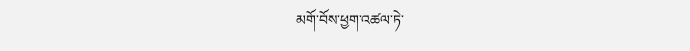མགོ་བོས་ཕྱག་འཚལ་ཏེ་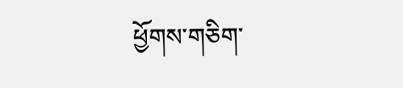ཕྱོགས་གཅིག་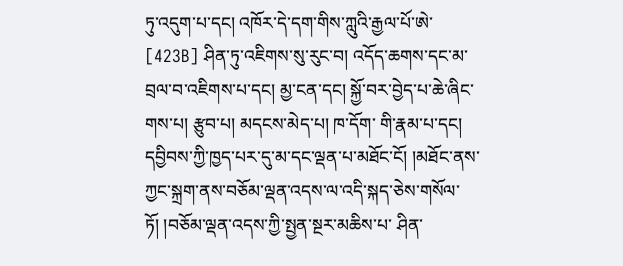ཏུ་འདུག་པ་དང། འཁོར་དེ་དག་གིས་ཀླུའི་རྒྱལ་པོ་ཨེ་ [423B] ཤིན་ཏུ་འཇིགས་སུ་རུང་བ། འདོད་ཆགས་དང་མ་བྲལ་བ་འཇིགས་པ་དང། མྱ་ངན་དང། སྐྱོ་བར་བྱེད་པ་ཆེ་ཞིང་གས་པ། རྩུབ་པ། མདངས་མེད་པ། ཁ་དོག་ གི་རྣམ་པ་དང། དབྱིབས་ཀྱི་ཁྱད་པར་དུ་མ་དང་ལྡན་པ་མཐོང་ངོ། །མཐོང་ནས་ཀྱང་སྐྲག་ནས་བཅོམ་ལྡན་འདས་ལ་འདི་སྐད་ཅེས་གསོལ་ཏོ། །བཅོམ་ལྡན་འདས་ཀྱི་སྤྱན་སྔར་མཆིས་པ་ ཤིན་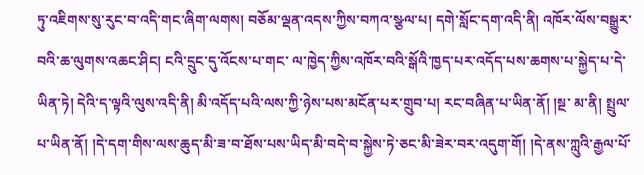ཏུ་འཇིགས་སུ་རུང་བ་འདི་གང་ཞིག་ལགས། བཅོམ་ལྡན་འདས་ཀྱིས་བཀའ་སྩལ་པ། དགེ་སློང་དག་འདི་ནི། འཁོར་ལོས་བསྒྱུར་བའི་ཆ་ལུགས་འཆང་ཤིང། ངའི་དྲུང་དུ་འོངས་པ་གང་ ལ་ཁྱེད་ཀྱིས་འཁོར་བའི་སྒོའི་ཁྱད་པར་འདོད་པས་ཆགས་པ་སྐྱེད་པ་དེ་ཡིན་ཏེ། དེའི་ད་ལྟའི་ལུས་འདི་ནི། མི་འདོད་པའི་ལས་ཀྱི་ཉེས་པས་མངོན་པར་གྲུབ་པ། རང་བཞིན་པ་ཡིན་ནོ། །སྔ་ མ་ནི། སྤྲུལ་པ་ཡིན་ནོ། །དེ་དག་གིས་ལས་ཆུད་མི་ཟ་བ་ཐོས་པས་ཡིད་མི་བདེ་བ་སྐྱེས་ཏེ་ཅང་མི་ཟེར་བར་འདུག་གོ། །དེ་ནས་ཀླུའི་རྒྱལ་པོ་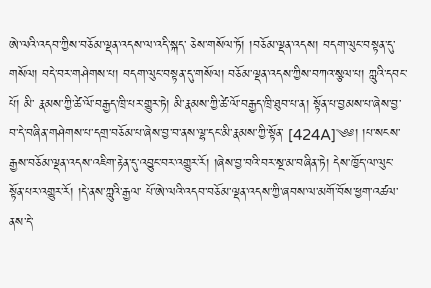ཨེ་ལའི་འདབ་ཀྱིས་བཅོམ་ལྡན་འདས་ལ་འདི་སྐད་ ཅེས་གསོལ་ཏོ། །བཅོམ་ལྡན་འདས། བདག་ལུང་བསྟན་དུ་གསོལ། བདེ་བར་གཤེགས་པ། བདག་ལུང་བསྟན་དུ་གསོལ། བཅོམ་ལྡན་འདས་ཀྱིས་བཀའ་སྩལ་པ། ཀླུའི་དབང་པོ། མི་ རྣམས་ཀྱི་ཚེ་ལོ་བརྒྱད་ཁྲི་པར་གྱུར་ཏེ། མི་རྣམས་ཀྱི་ཚེ་ལོ་བརྒྱད་ཁྲི་ཐུབ་པ་ན། སྟོན་པ་བྱམས་པ་ཞེས་བྱ་བ་དེ་བཞིན་གཤེགས་པ་དགྲ་བཅོམ་པ་ཞེས་བྱ་བ་ནས་ལྷ་དང་མི་རྣམས་ཀྱི་སྟོན་ [424A]༄༅། །པ་སངས་རྒྱས་བཅོམ་ལྡན་འདས་འཇིག་རྟེན་དུ་འབྱུང་བར་འགྱུར་རོ། །ཞེས་བྱ་བའི་བར་སྔ་མ་བཞིན་ཏེ། དེས་ཁྱོད་ལ་ལུང་སྟོན་པར་འགྱུར་རོ། །དེ་ནས་ཀླུའི་རྒྱལ་ པོ་ཨེ་ལའི་འདབ་བཅོམ་ལྡན་འདས་ཀྱི་ཞབས་ལ་མགོ་བོས་ཕྱག་འཚལ་ནས་དེ་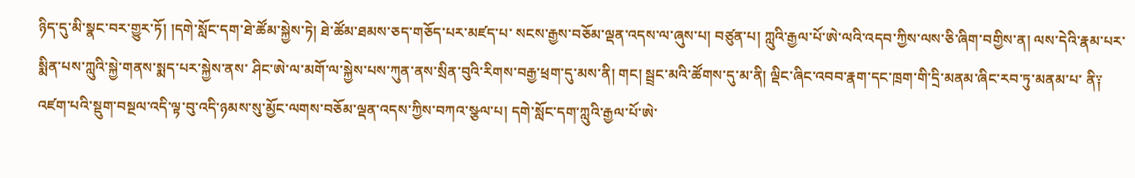ཉིད་དུ་མི་སྣང་བར་གྱུར་ཏོ། །དགེ་སློང་དག་ཐེ་ཚོམ་སྐྱེས་ཏེ། ཐེ་ཚོམ་ཐམས་ཅད་གཅོད་པར་མཛད་པ་ སངས་རྒྱས་བཅོམ་ལྡན་འདས་ལ་ཞུས་པ། བཙུན་པ། ཀླུའི་རྒྱལ་པོ་ཨེ་ལའི་འདབ་ཀྱིས་ལས་ཅི་ཞིག་བགྱིས་ན། ལས་དེའི་རྣམ་པར་སྨིན་པས་ཀླུའི་སྐྱེ་གནས་སྨད་པར་སྐྱེས་ནས་ ཤིང་ཨེ་ལ་མགོ་ལ་སྐྱེས་པས་ཀུན་ནས་སྲིན་བུའི་རིགས་བརྒྱ་ཕྲག་དུ་མས་ནི། གང། སྦྲང་མའི་ཚོགས་དུ་མ་ནི། ལྡིང་ཞིང་འབབ་རྣག་དང་ཁྲག་གི་དྲི་མནམ་ཞིང་རབ་ཏུ་མནམ་པ་ ནི༑ འཛག་པའི་སྡུག་བསྔལ་འདི་ལྟ་བུ་འདི་ཉམས་སུ་མྱོང་ལགས་བཅོམ་ལྡན་འདས་ཀྱིས་བཀའ་སྩལ་པ། དགེ་སློང་དག་ཀླུའི་རྒྱལ་པོ་ཨེ་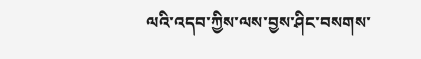ལའི་འདབ་ཀྱིས་ལས་བྱས་ཤིང་བསགས་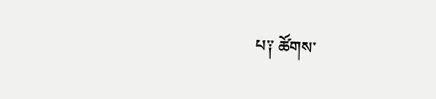པ༑ ཚོགས་